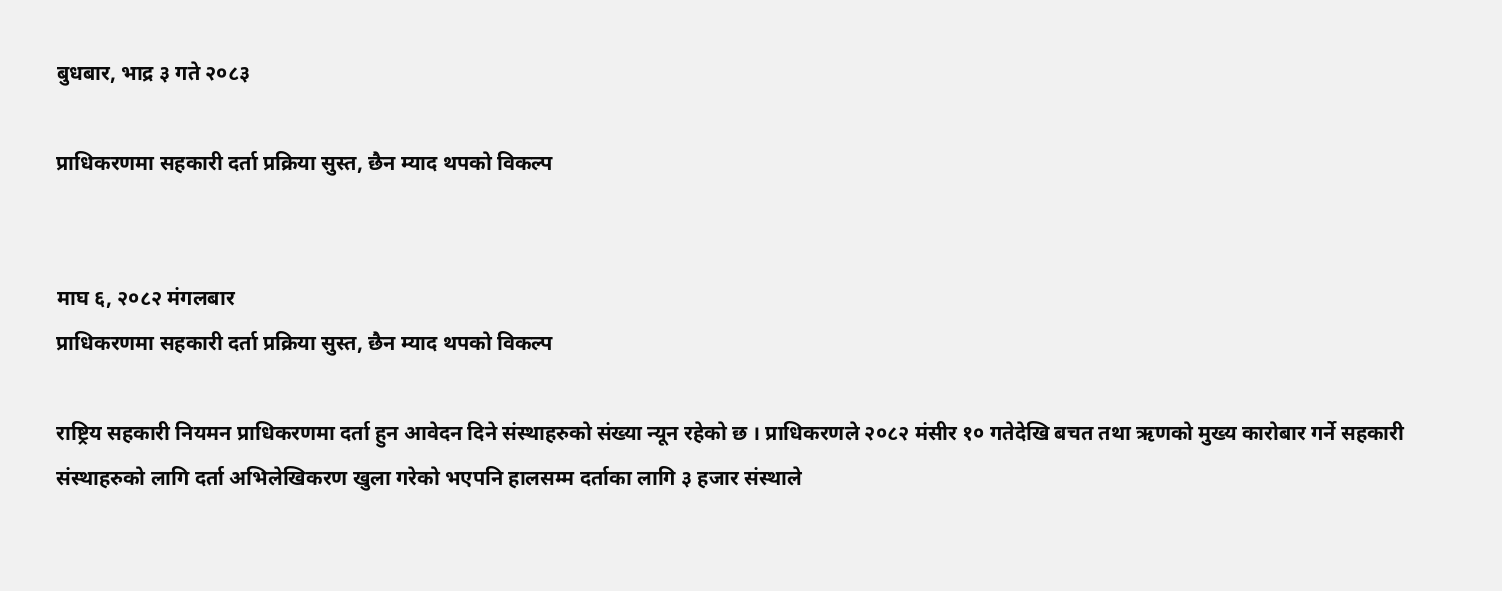बुधबार, भाद्र ३ गते २०८३

प्राधिकरणमा सहकारी दर्ता प्रक्रिया सुस्त, छैन म्याद थपको विकल्प


माघ ६, २०८२ मंगलबार
प्राधिकरणमा सहकारी दर्ता प्रक्रिया सुस्त, छैन म्याद थपको विकल्प

राष्ट्रिय सहकारी नियमन प्राधिकरणमा दर्ता हुन आवेदन दिने संस्थाहरुको संख्या न्यून रहेको छ । प्राधिकरणले २०८२ मंसीर १० गतेदेखि बचत तथा ऋणको मुख्य कारोबार गर्ने सहकारी संस्थाहरुको लागि दर्ता अभिलेखिकरण खुला गरेको भएपनि हालसम्म दर्ताका लागि ३ हजार संस्थाले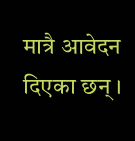मात्रै आवेदन दिएका छन् ।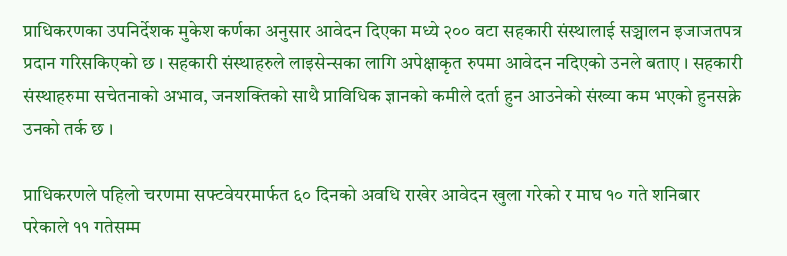प्राधिकरणका उपनिर्देशक मुकेश कर्णका अनुसार आवेदन दिएका मध्ये २०० वटा सहकारी संस्थालाई सञ्चालन इजाजतपत्र प्रदान गरिसकिएको छ । सहकारी संस्थाहरुले लाइसेन्सका लागि अपेक्षाकृत रुपमा आवेदन नदिएको उनले बताए । सहकारी संस्थाहरुमा सचेतनाको अभाव, जनशक्तिको साथै प्राविधिक ज्ञानको कमीले दर्ता हुन आउनेको संख्या कम भएको हुनसक्ने उनको तर्क छ ।

प्राधिकरणले पहिलो चरणमा सफ्टवेयरमार्फत ६० दिनको अवधि राखेर आवेदन खुला गरेको र माघ १० गते शनिबार परेकाले ११ गतेसम्म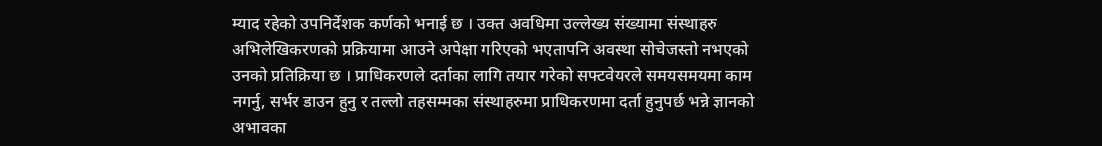म्याद रहेको उपनिर्देशक कर्णको भनाई छ । उक्त अवधिमा उल्लेख्य संख्यामा संस्थाहरु अभिलेखिकरणको प्रक्रियामा आउने अपेक्षा गरिएको भएतापनि अवस्था सोचेजस्तो नभएको उनको प्रतिक्रिया छ । प्राधिकरणले दर्ताका लागि तयार गरेको सफ्टवेयरले समयसमयमा काम नगर्नु, सर्भर डाउन हुनु र तल्लो तहसम्मका संस्थाहरुमा प्राधिकरणमा दर्ता हुनुपर्छ भन्ने ज्ञानको अभावका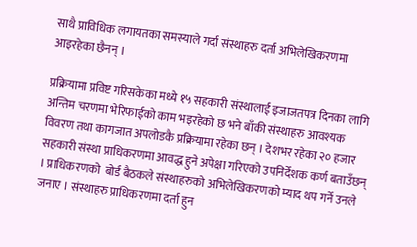साथै प्राविधिक लगायतका समस्याले गर्दा संस्थाहरु दर्ता अभिलेखिकरणमा आइरहेका छैनन् ।

प्रक्रियामा प्रविष्ट गरिसकेका मध्ये १५ सहकारी संस्थालाई इजाजतपत्र दिनका लागि अन्तिम चरणमा भेरिफाईको काम भइरहेको छ भने बाँकी संस्थाहरु आवश्यक विवरण तथा कागजात अपलोडकै प्रक्रियामा रहेका छन् । देशभर रहेका २० हजार सहकारी संस्था प्राधिकरणमा आवद्ध हुने अपेक्षा गरिएको उपनिर्देशक कर्ण बताउँछन् । प्राधिकरणको  बोर्ड बैठकले संस्थाहरुको अभिलेखिकरणको म्याद थप गर्ने उनले जनाए । संस्थाहरु प्राधिकरणमा दर्ता हुन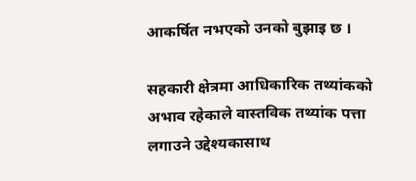आकर्षित नभएको उनको बुझाइ छ ।

सहकारी क्षेत्रमा आधिकारिक तथ्यांकको अभाव रहेकाले वास्तविक तथ्यांक पत्ता लगाउने उद्देश्यकासाथ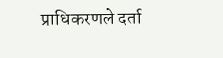प्राधिकरणले दर्ता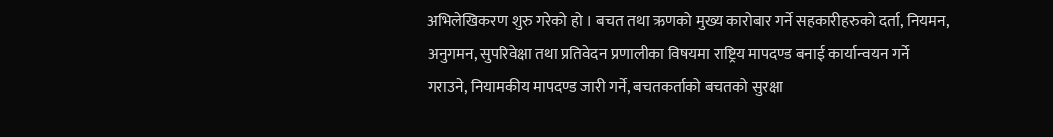अभिलेखिकरण शुरु गरेको हो । बचत तथा ऋणको मुख्य कारोबार गर्ने सहकारीहरुको दर्ता, नियमन, अनुगमन, सुपरिवेक्षा तथा प्रतिवेदन प्रणालीका विषयमा राष्ट्रिय मापदण्ड बनाई कार्यान्वयन गर्ने गराउने, नियामकीय मापदण्ड जारी गर्ने, बचतकर्ताको बचतको सुरक्षा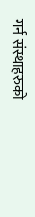गर्न संस्थाहरुको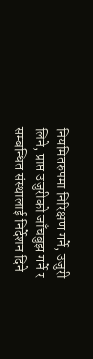नियमितरुपमा निरिक्षण गर्ने, उजुरी लिने, प्राप्त उजुरीको जाँचबुझ गर्ने र सम्बन्धित संस्थालाई निर्देशन दिने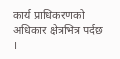कार्य प्राधिकरणको अधिकार क्षेत्रभित्र पर्दछ ।